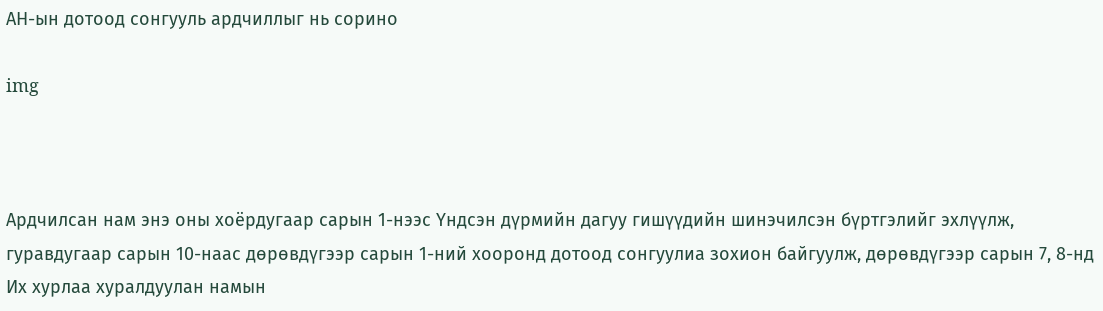АН-ын дотоод сонгууль ардчиллыг нь сорино

img



Ардчилсан нам энэ оны хоёрдугаар сарын 1-нээс Үндсэн дүрмийн дагуу гишүүдийн шинэчилсэн бүртгэлийг эхлүүлж, гуравдугаар сарын 10-наас дөрөвдүгээр сарын 1-ний хооронд дотоод сонгуулиа зохион байгуулж, дөрөвдүгээр сарын 7, 8-нд Их хурлаа хуралдуулан намын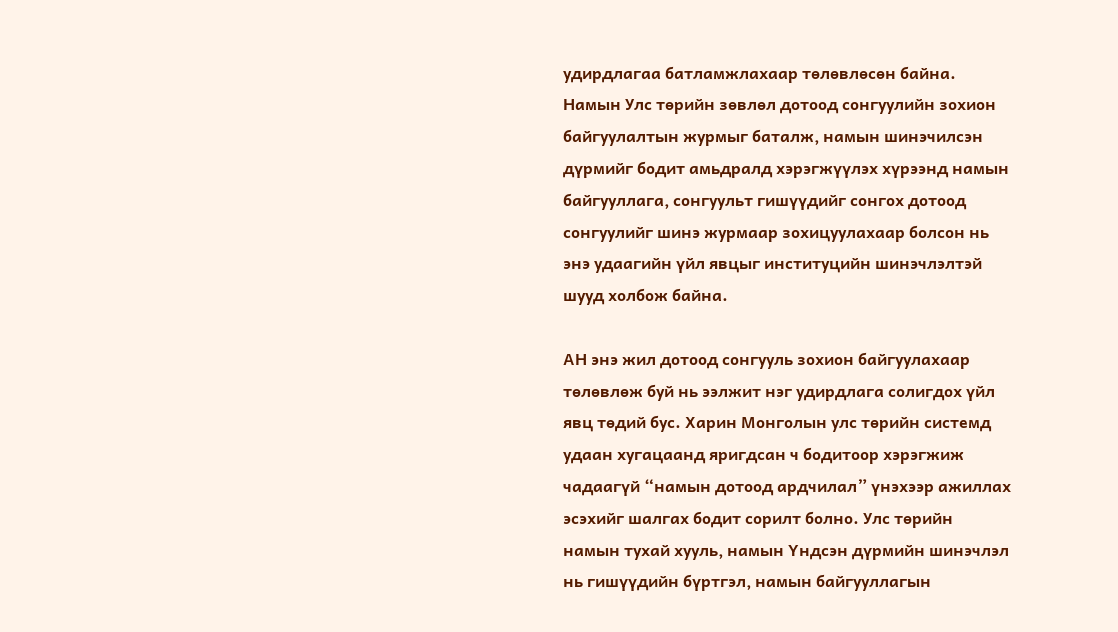удирдлагаа батламжлахаар төлөвлөсөн байна. Намын Улс төрийн зөвлөл дотоод сонгуулийн зохион байгуулалтын журмыг баталж, намын шинэчилсэн дүрмийг бодит амьдралд хэрэгжүүлэх хүрээнд намын байгууллага, сонгуульт гишүүдийг сонгох дотоод сонгуулийг шинэ журмаар зохицуулахаар болсон нь энэ удаагийн үйл явцыг институцийн шинэчлэлтэй шууд холбож байна.

АН энэ жил дотоод сонгууль зохион байгуулахаар төлөвлөж буй нь ээлжит нэг удирдлага солигдох үйл явц төдий бус. Харин Монголын улс төрийн системд удаан хугацаанд яригдсан ч бодитоор хэрэгжиж чадаагүй “намын дотоод ардчилал” үнэхээр ажиллах эсэхийг шалгах бодит сорилт болно. Улс төрийн намын тухай хууль, намын Үндсэн дүрмийн шинэчлэл нь гишүүдийн бүртгэл, намын байгууллагын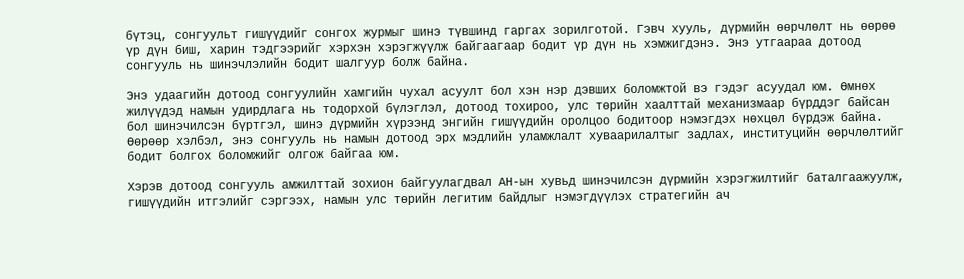бүтэц, сонгуульт гишүүдийг сонгох журмыг шинэ түвшинд гаргах зорилготой. Гэвч хууль, дүрмийн өөрчлөлт нь өөрөө үр дүн биш, харин тэдгээрийг хэрхэн хэрэгжүүлж байгаагаар бодит үр дүн нь хэмжигдэнэ. Энэ утгаараа дотоод сонгууль нь шинэчлэлийн бодит шалгуур болж байна.

Энэ удаагийн дотоод сонгуулийн хамгийн чухал асуулт бол хэн нэр дэвших боломжтой вэ гэдэг асуудал юм. Өмнөх жилүүдэд намын удирдлага нь тодорхой бүлэглэл, дотоод тохироо, улс төрийн хаалттай механизмаар бүрддэг байсан бол шинэчилсэн бүртгэл, шинэ дүрмийн хүрээнд энгийн гишүүдийн оролцоо бодитоор нэмэгдэх нөхцөл бүрдэж байна. Өөрөөр хэлбэл, энэ сонгууль нь намын дотоод эрх мэдлийн уламжлалт хуваарилалтыг задлах, институцийн өөрчлөлтийг бодит болгох боломжийг олгож байгаа юм.

Хэрэв дотоод сонгууль амжилттай зохион байгуулагдвал АН-ын хувьд шинэчилсэн дүрмийн хэрэгжилтийг баталгаажуулж, гишүүдийн итгэлийг сэргээх, намын улс төрийн легитим байдлыг нэмэгдүүлэх стратегийн ач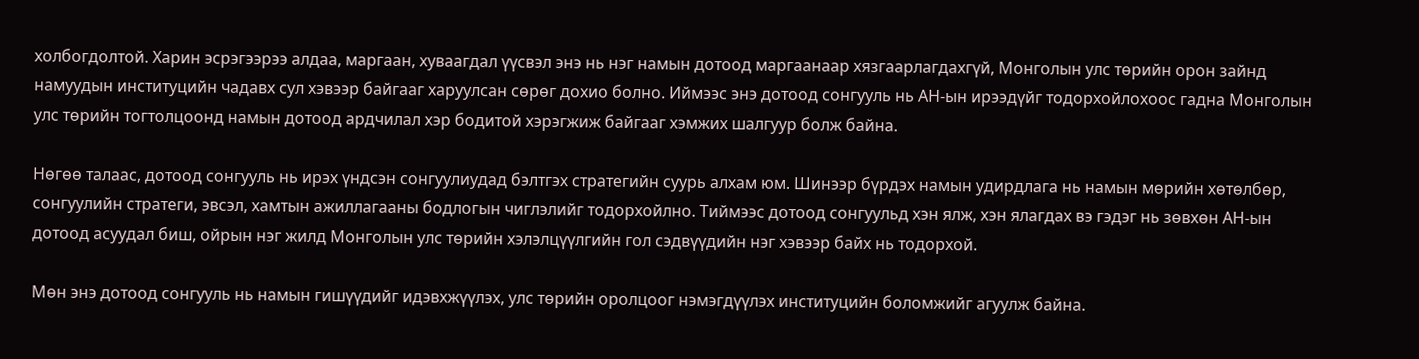холбогдолтой. Харин эсрэгээрээ алдаа, маргаан, хуваагдал үүсвэл энэ нь нэг намын дотоод маргаанаар хязгаарлагдахгүй, Монголын улс төрийн орон зайнд намуудын институцийн чадавх сул хэвээр байгааг харуулсан сөрөг дохио болно. Иймээс энэ дотоод сонгууль нь АН-ын ирээдүйг тодорхойлохоос гадна Монголын улс төрийн тогтолцоонд намын дотоод ардчилал хэр бодитой хэрэгжиж байгааг хэмжих шалгуур болж байна.

Нөгөө талаас, дотоод сонгууль нь ирэх үндсэн сонгуулиудад бэлтгэх стратегийн суурь алхам юм. Шинээр бүрдэх намын удирдлага нь намын мөрийн хөтөлбөр, сонгуулийн стратеги, эвсэл, хамтын ажиллагааны бодлогын чиглэлийг тодорхойлно. Тиймээс дотоод сонгуульд хэн ялж, хэн ялагдах вэ гэдэг нь зөвхөн АН-ын дотоод асуудал биш, ойрын нэг жилд Монголын улс төрийн хэлэлцүүлгийн гол сэдвүүдийн нэг хэвээр байх нь тодорхой.

Мөн энэ дотоод сонгууль нь намын гишүүдийг идэвхжүүлэх, улс төрийн оролцоог нэмэгдүүлэх институцийн боломжийг агуулж байна.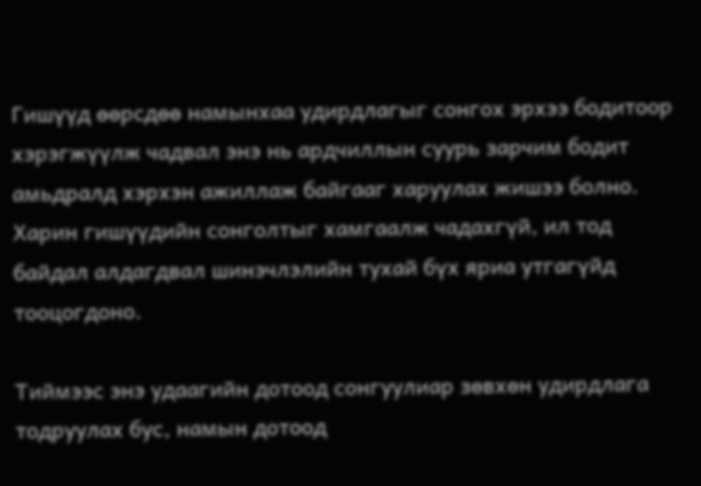Гишүүд өөрсдөө намынхаа удирдлагыг сонгох эрхээ бодитоор хэрэгжүүлж чадвал энэ нь ардчиллын суурь зарчим бодит амьдралд хэрхэн ажиллаж байгааг харуулах жишээ болно. Харин гишүүдийн сонголтыг хамгаалж чадахгүй, ил тод байдал алдагдвал шинэчлэлийн тухай бүх яриа утгагүйд тооцогдоно.

Тиймээс энэ удаагийн дотоод сонгуулиар зөвхөн удирдлага тодруулах бус, намын дотоод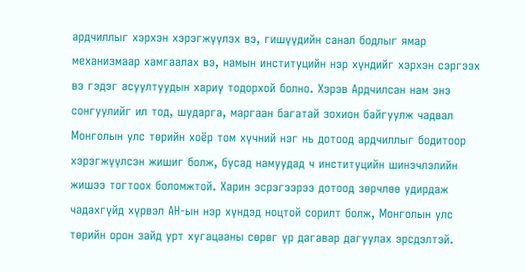ардчиллыг хэрхэн хэрэгжүүлэх вэ, гишүүдийн санал бодлыг ямар механизмаар хамгаалах вэ, намын институцийн нэр хүндийг хэрхэн сэргээх вэ гэдэг асуултуудын хариу тодорхой болно. Хэрэв Ардчилсан нам энэ сонгуулийг ил тод, шударга, маргаан багатай зохион байгуулж чадвал Монголын улс төрийн хоёр том хүчний нэг нь дотоод ардчиллыг бодитоор хэрэгжүүлсэн жишиг болж, бусад намуудад ч институцийн шинэчлэлийн жишээ тогтоох боломжтой. Харин эсрэгээрээ дотоод зөрчлөө удирдаж чадахгүйд хүрвэл АН-ын нэр хүндэд ноцтой сорилт болж, Монголын улс төрийн орон зайд урт хугацааны сөрөг үр дагавар дагуулах эрсдэлтэй.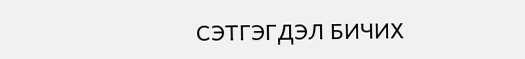СЭТГЭГДЭЛ БИЧИХ